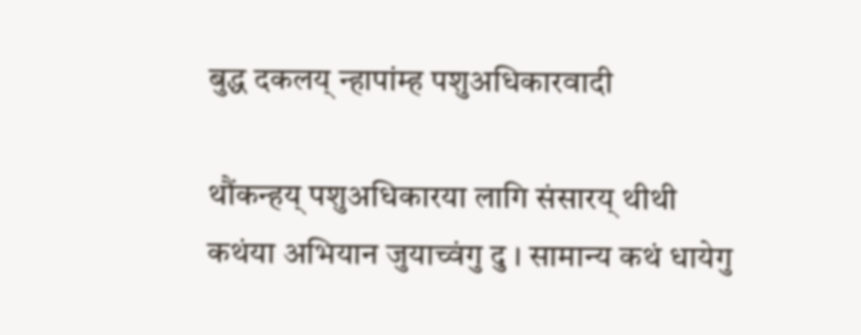बुद्ध दकलय् न्हापांम्ह पशुअधिकारवादी

थौंकन्हय् पशुअधिकारया लागि संसारय् थीथी कथंया अभियान जुयाच्वंगु दु । सामान्य कथं धायेगु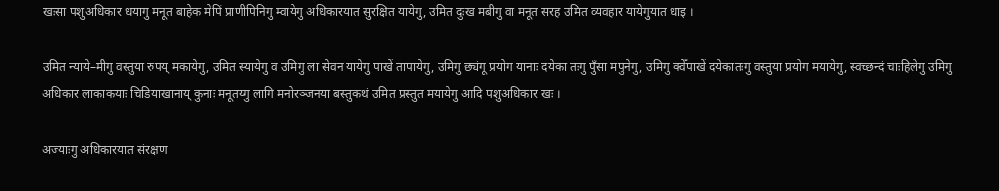खःसा पशुअधिकार धयागु मनूत बाहेक मेपिं प्राणीपिनिगु म्वायेगु अधिकारयात सुरक्षित यायेगु, उमित दुःख मबीगु वा मनूत सरह उमित व्यवहार यायेगुयात धाइ ।

उमित न्याये–मीगु वस्तुया रुपय् मकायेगु, उमित स्यायेगु व उमिगु ला सेवन यायेगु पाखें तापायेगु, उमिगु छ्यंगू प्रयोग यानाः दयेका तःगु पुँसा मपुनेगु, उमिगु क्वेँपाखें दयेकातःगु वस्तुया प्रयोग मयायेगु, स्वच्छन्दं चाःहिलेगु उमिगु अधिकार लाकाकयाः चिडियाखानाय् कुनाः मनूतय्गु लागि मनोरञ्जनया बस्तुकथं उमित प्रस्तुत मयायेगु आदि पशुअधिकार खः ।

अज्याःगु अधिकारयात संरक्षण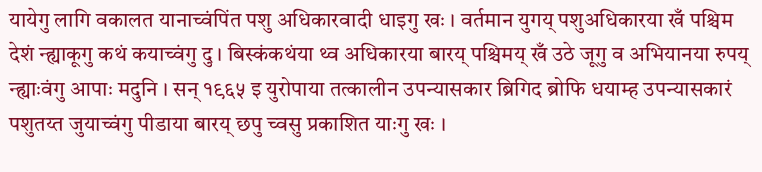यायेगु लागि वकालत यानाच्वंपिंत पशु अधिकारवादी धाइगु खः । वर्तमान युगय् पशुअधिकारया खँ पश्चिम देशं न्ह्याकूगु कथं कयाच्वंगु दु । बिस्कंकथंया थ्व अधिकारया बारय् पश्चिमय् खँ उठे जूगु व अभियानया रुपय् न्ह्याःवंगु आपाः मदुनि । सन् १९६५ इ युरोपाया तत्कालीन उपन्यासकार ब्रिगिद ब्रोफि धयाम्ह उपन्यासकारं पशुतय्त जुयाच्वंगु पीडाया बारय् छपु च्वसु प्रकाशित याःगु खः ।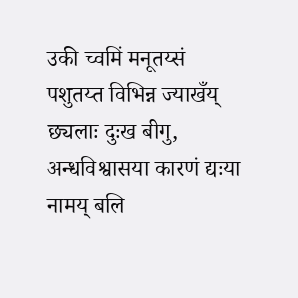उकी च्वमिं मनूतय्सं पशुतय्त विभिन्न ज्याखँय् छ्यलाः दुःख बीगु, अन्धविश्वासया कारणं द्यःया नामय् बलि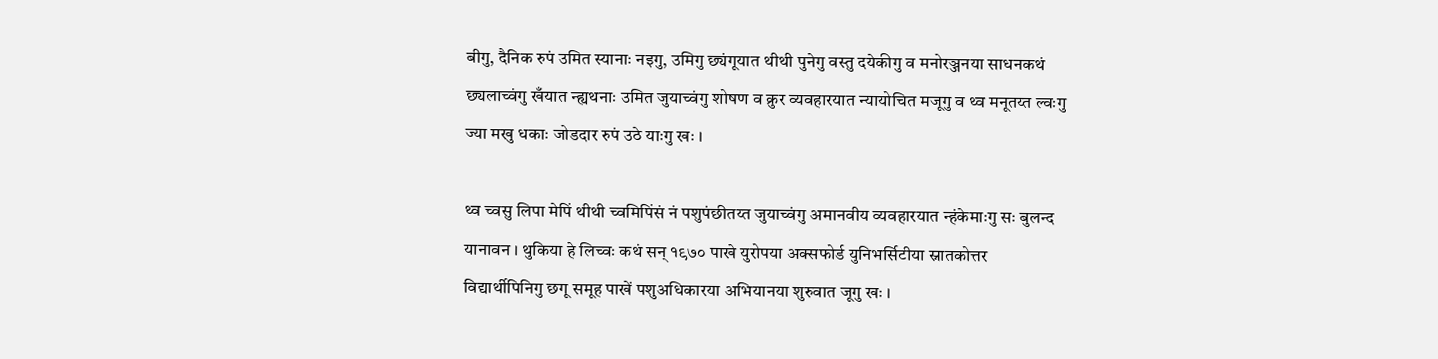बीगु, दैनिक रुपं उमित स्यानाः नइगु, उमिगु छ्यंगूयात थीथी पुनेगु वस्तु दयेकीगु व मनोरञ्जनया साधनकथं छ्यलाच्वंगु खँयात न्ह्यथनाः उमित जुयाच्वंगु शोषण व क्रुर व्यवहारयात न्यायोचित मजूगु व थ्व मनूतय्त ल्वःगु ज्या मखु धकाः जोडदार रुपं उठे याःगु खः ।

थ्व च्वसु लिपा मेपिं थीथी च्वमिपिंसं नं पशुपंछीतय्त जुयाच्वंगु अमानवीय व्यवहारयात न्हंकेमाःगु सः बुलन्द यानावन । थुकिया हे लिच्वः कथं सन् १९७० पाखे युरोपया अक्सफोर्ड युनिभर्सिटीया स्नातकोत्तर विद्यार्थीपिनिगु छगू समूह पाखें पशुअधिकारया अभियानया शुरुवात जूगु खः ।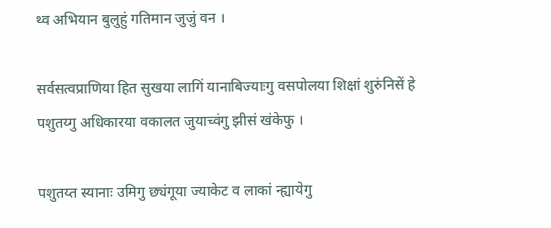थ्व अभियान बुलुहुं गतिमान जुजुं वन ।

सर्वसत्वप्राणिया हित सुखया लागिं यानाबिज्याःगु वसपोलया शिक्षां शुरुंनिसें हे पशुतय्गु अधिकारया वकालत जुयाच्वंगु झीसं खंकेफु ।

पशुतय्त स्यानाः उमिगु छ्यंगूया ज्याकेट व लाकां न्ह्यायेगु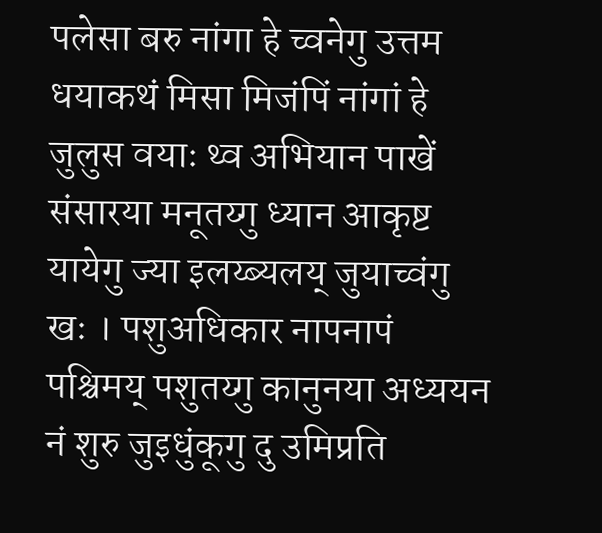पलेसा बरु नांगा हे च्वनेगु उत्तम धयाकथं मिसा मिजंपिं नांगां हे जुलुस वयाः थ्व अभियान पाखें संसारया मनूतय्गु ध्यान आकृष्ट यायेगु ज्या इलय्ब्यलय् जुयाच्वंगु खः । पशुअधिकार नापनापं पश्चिमय् पशुतय्गु कानुनया अध्ययन नं शुरु जुइधुंकूगु दु उमिप्रति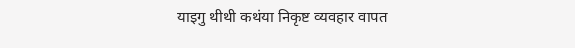याइगु थीथी कथंया निकृष्ट व्यवहार वापत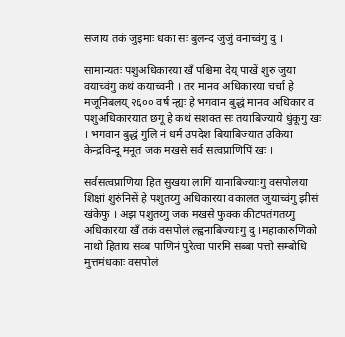सजाय तकं जुइमाः धका सः बुलन्द जुजुं वनाच्वंगु दु ।

सामान्यतः पशुअधिकारया खँ पश्चिमा देय् पाखें शुरु जुया वयाच्वंगु कथं कयाच्वनी । तर मानव अधिकारया चर्चा हे मजूनिबलय् २६०० वर्ष न्ह्यः हे भगवान बुद्धं मानव अधिकार व पशुअधिकारयात छगू हे कथं सशक्त सः तयाबिज्याये धुंकूगु खः । भगवान बुद्धं गुलि नं धर्म उपदेश बियाबिज्यात उकिया केन्द्रविन्दू मनूत जक मखसे सर्व सत्वप्राणिपिं खः ।

सर्वसत्वप्राणिया हित सुखया लागिं यानाबिज्याःगु वसपोलया शिक्षां शुरुंनिसें हे पशुतय्गु अधिकारया वकालत जुयाच्वंगु झीसं खंकेफु । अझ पशुतय्गु जक मखसे फुक्क कीटपतंगतय्गु अधिकारया खँ तकं वसपोलं ल्ह्वनाबिज्याःगु दु ।महाकारुणिको नाथो हिताय सव्ब पाणिनं पुरेत्वा पारमि सब्बा पत्तो सम्बोधि मुत्तमंधकाः वसपोलं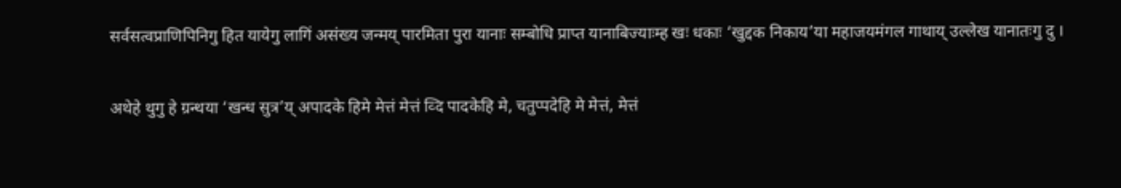सर्वसत्वप्राणिपिनिगु हित यायेगु लागिं असंख्य जन्मय् पारमिता पुरा यानाः सम्बोधि प्राप्त यानाबिज्याःम्ह खः धकाः ‘खुद्दक निकाय’या महाजयमंगल गाथाय् उल्लेख यानातःगु दु ।

अथेहे थुगु हे ग्रन्थया ‘खन्ध सुत्र’य् अपादके हिमे मेत्तं मेत्तं व्दि पादकेहि मे, चतुप्पदेहि मे मेत्तं, मेत्तं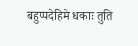बहुप्पदेहिमे धकाः तुति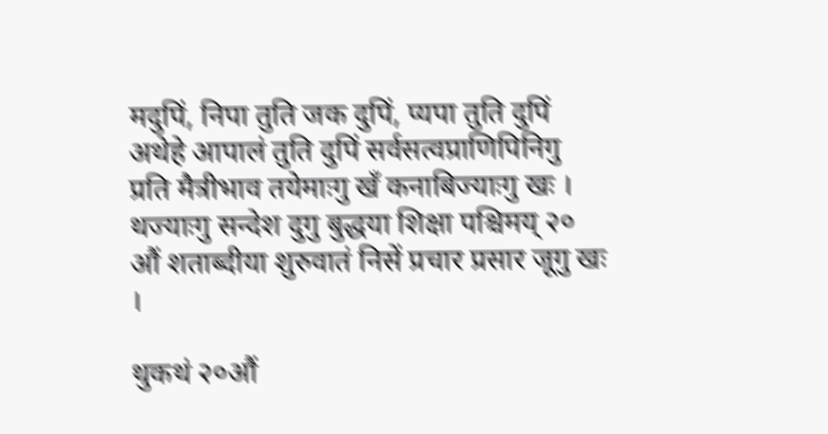मदुपिं, निपा तुति जक दुपिं, प्यपा तुति दुपिं अथेहे आपालं तुति दुपिं सर्वसत्वप्राणिपिनिगु प्रति मैत्रीभाव तयेमाःगु खँ कनाबिज्याःगु खः । थज्याःगु सन्देश दुगु बुद्धया शिक्षा पश्चिमय् २० औं शताब्दीया शुरुवातं निसें प्रचार प्रसार जूगु खः ।

थुकथं २०औं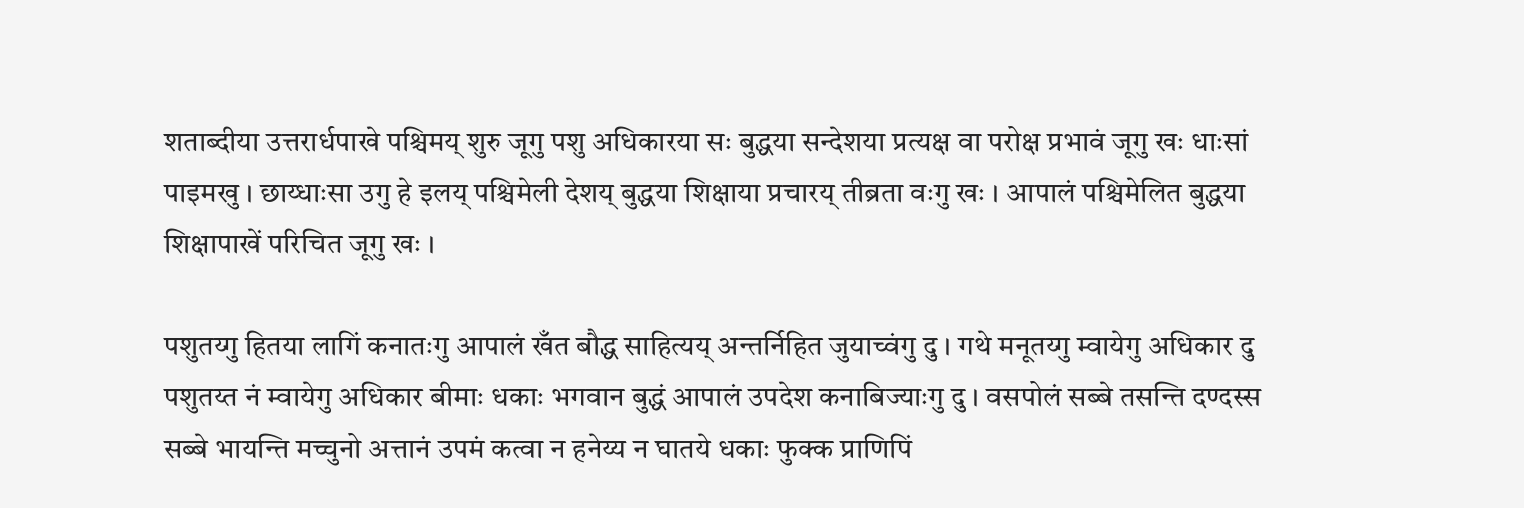शताब्दीया उत्तरार्धपाखे पश्चिमय् शुरु जूगु पशु अधिकारया सः बुद्धया सन्देशया प्रत्यक्ष वा परोक्ष प्रभावं जूगु खः धाःसां पाइमखु । छाय्धाःसा उगु हे इलय् पश्चिमेली देशय् बुद्धया शिक्षाया प्रचारय् तीब्रता वःगु खः । आपालं पश्चिमेलित बुद्धया शिक्षापाखें परिचित जूगु खः ।

पशुतय्गु हितया लागिं कनातःगु आपालं खँत बौद्ध साहित्यय् अन्तर्निहित जुयाच्वंगु दु । गथे मनूतय्गु म्वायेगु अधिकार दु पशुतय्त नं म्वायेगु अधिकार बीमाः धकाः भगवान बुद्धं आपालं उपदेश कनाबिज्याःगु दु । वसपोलं सब्बे तसन्ति दण्दस्स सब्बे भायन्ति मच्चुनो अत्तानं उपमं कत्वा न हनेय्य न घातये धकाः फुक्क प्राणिपिं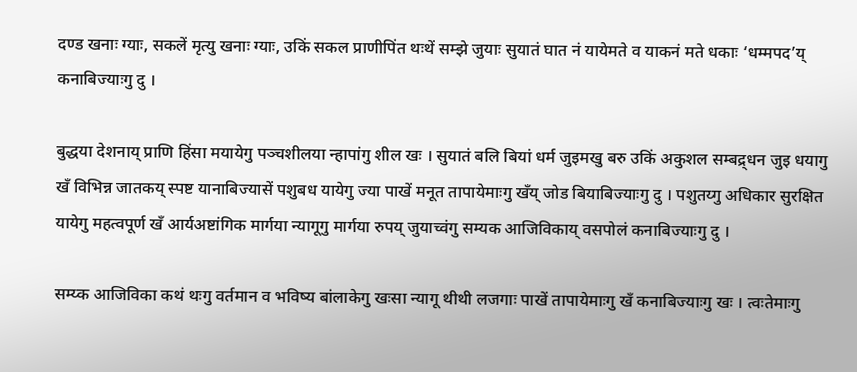दण्ड खनाः ग्याः, सकलें मृत्यु खनाः ग्याः, उकिं सकल प्राणीपिंत थःथें सम्झे जुयाः सुयातं घात नं यायेमते व याकनं मते धकाः ‘धम्मपद’य् कनाबिज्याःगु दु ।

बुद्धया देशनाय् प्राणि हिंसा मयायेगु पञ्चशीलया न्हापांगु शील खः । सुयातं बलि बियां धर्म जुइमखु बरु उकिं अकुशल सम्बद्र्धन जुइ धयागु खँ विभिन्न जातकय् स्पष्ट यानाबिज्यासें पशुबध यायेगु ज्या पाखें मनूत तापायेमाःगु खँय् जोड बियाबिज्याःगु दु । पशुतय्गु अधिकार सुरक्षित यायेगु महत्वपूर्ण खँ आर्यअष्टांगिक मार्गया न्यागूगु मार्गया रुपय् जुयाच्वंगु सम्यक आजिविकाय् वसपोलं कनाबिज्याःगु दु ।

सम्य्क आजिविका कथं थःगु वर्तमान व भविष्य बांलाकेगु खःसा न्यागू थीथी लजगाः पाखें तापायेमाःगु खँ कनाबिज्याःगु खः । त्वःतेमाःगु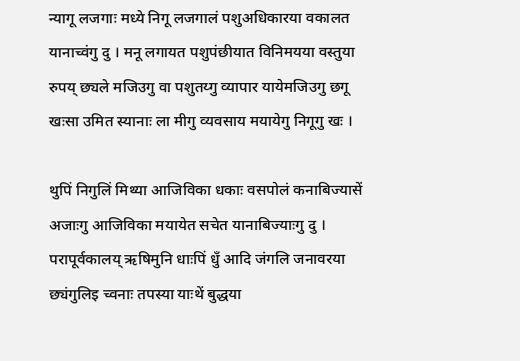न्यागू लजगाः मध्ये निगू लजगालं पशुअधिकारया वकालत यानाच्वंगु दु । मनू लगायत पशुपंछीयात विनिमयया वस्तुया रुपय् छ्यले मजिउगु वा पशुतय्गु व्यापार यायेमजिउगु छगू खःसा उमित स्यानाः ला मीगु व्यवसाय मयायेगु निगूगु खः ।

थुपिं निगुलिं मिथ्या आजिविका धकाः वसपोलं कनाबिज्यासें अजाःगु आजिविका मयायेत सचेत यानाबिज्याःगु दु । परापूर्वकालय् ऋषिमुनि धाःपिं धुँ आदि जंगलि जनावरया छ्यंगुलिइ च्वनाः तपस्या याःथें बुद्धया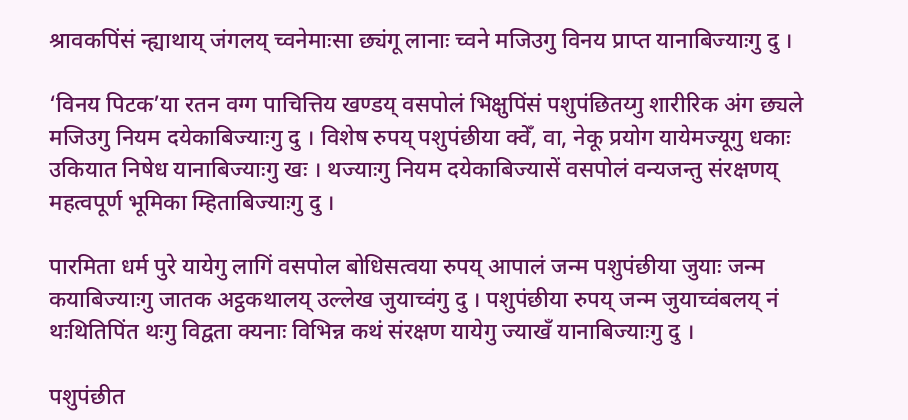श्रावकपिंसं न्ह्याथाय् जंगलय् च्वनेमाःसा छ्यंगू लानाः च्वने मजिउगु विनय प्राप्त यानाबिज्याःगु दु ।

‘विनय पिटक’या रतन वग्ग पाचित्तिय खण्डय् वसपोलं भिक्षुपिंसं पशुपंछितय्गु शारीरिक अंग छ्यले मजिउगु नियम दयेकाबिज्याःगु दु । विशेष रुपय् पशुपंछीया क्वेँ, वा, नेकू प्रयोग यायेमज्यूगु धकाः उकियात निषेध यानाबिज्याःगु खः । थज्याःगु नियम दयेकाबिज्यासें वसपोलं वन्यजन्तु संरक्षणय् महत्वपूर्ण भूमिका म्हिताबिज्याःगु दु ।

पारमिता धर्म पुरे यायेगु लागिं वसपोल बोधिसत्वया रुपय् आपालं जन्म पशुपंछीया जुयाः जन्म कयाबिज्याःगु जातक अट्ठकथालय् उल्लेख जुयाच्वंगु दु । पशुपंछीया रुपय् जन्म जुयाच्वंबलय् नं थःथितिपिंत थःगु विद्वता क्यनाः विभिन्न कथं संरक्षण यायेगु ज्याखँ यानाबिज्याःगु दु ।

पशुपंछीत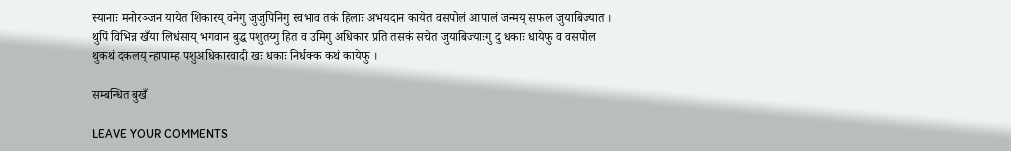स्यानाः मनोरञ्जन यायेत शिकारय् वनेगु जुजुपिनिगु स्वभाव तकं हिलाः अभयदान कायेत वसपोलं आपालं जन्मय् सफल जुयाबिज्यात । थुपिं विभिन्न खँया लिधंसाय् भगवान बुद्ध पशुतय्गु हित व उमिगु अधिकार प्रति तसकं सचेत जुयाबिज्याःगु दु धकाः धायेफु व वसपोल थुकथं दकलय् न्हापाम्ह पशुअधिकारवादी खः धकाः निर्धक्क कथं कायेफु ।

सम्बन्धित बुखँ

LEAVE YOUR COMMENTS